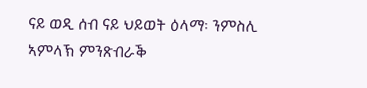ናይ ወዲ ሰብ ናይ ህይወት ዕላማ፡ ንምስሊ ኣምላኽ ምንጽብራቕ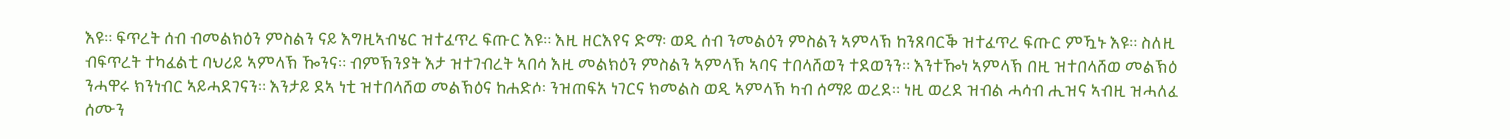እዩ። ፍጥረት ሰብ ብመልክዕን ምስልን ናይ እግዚኣብሄር ዝተፈጥረ ፍጡር እዩ። እዚ ዘርእየና ድማ፡ ወዲ ሰብ ንመልዕን ምስልን ኣምላኽ ከንጸባርቕ ዝተፈጥረ ፍጡር ምዃኑ እዩ። ስለዚ ብፍጥረት ተካፈልቲ ባህሪይ ኣምላኽ ዀንና። ብምኽንያት እታ ዝተገብረት ኣበሳ እዚ መልክዕን ምስልን ኣምላኽ ኣባና ተበላሸወን ተደወንን። እንተዀነ ኣምላኽ በዚ ዝተበላሸወ መልኽዕ ንሓዋሩ ክንነብር ኣይሓደገናን። እንታይ ደኣ ነቲ ዝተበላሸወ መልኽዕና ከሐድሶ፡ ንዝጠፍአ ነገርና ክመልስ ወዲ ኣምላኽ ካብ ሰማይ ወረደ። ነዚ ወረደ ዝብል ሓሳብ ሒዝና ኣብዚ ዝሓለፈ ሰሙን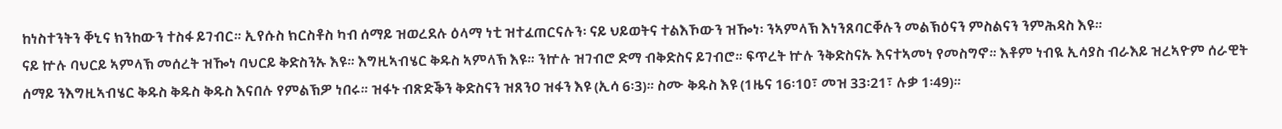ከነስተንትን ቐኒና ክንከውን ተስፋ ይገብር። ኢየሱስ ክርስቶስ ካብ ሰማይ ዝወረደሉ ዕላማ ነቲ ዝተፈጠርናሉን፡ ናይ ህይወትና ተልእኾውን ዝዀነ፡ ንኣምላኽ እነንጸባርቐሉን መልኽዕናን ምስልናን ንምሕዳስ እዩ።
ናይ ኵሉ ባህርይ ኣምላኽ መሰረት ዝዀነ ባህርይ ቅድስንኡ እዩ። እግዚኣብሄር ቅዱስ ኣምላኽ እዩ። ንኵሉ ዝገብሮ ድማ ብቅድስና ይገብሮ። ፍጥረት ኵሉ ንቅድስናኡ እናተኣመነ የመስግኖ። እቶም ነብዪ ኢሳያስ ብራእይ ዝረኣዮም ሰራዊት ሰማይ ንእግዚኣብሄር ቅዱስ ቅዱስ ቅዱስ እናበሉ የምልኽዎ ነበሩ። ዝፋኑ ብጽድቕን ቅድስናን ዝጸንዐ ዝፋን እዩ (ኢሳ 6፡3)። ስሙ ቅዱስ እዩ (1ዜና 16፡10፣ መዝ 33፡21፣ ሉቃ 1፡49)።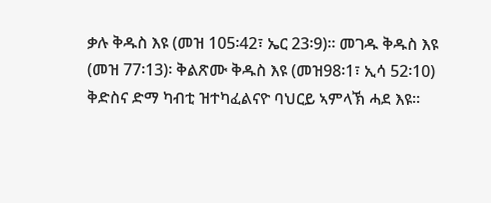ቃሉ ቅዱስ እዩ (መዝ 105፡42፣ ኤር 23፡9)። መገዱ ቅዱስ እዩ (መዝ 77፡13)፡ ቅልጽሙ ቅዱስ እዩ (መዝ98፡1፣ ኢሳ 52፡10)
ቅድስና ድማ ካብቲ ዝተካፈልናዮ ባህርይ ኣምላኽ ሓደ እዩ።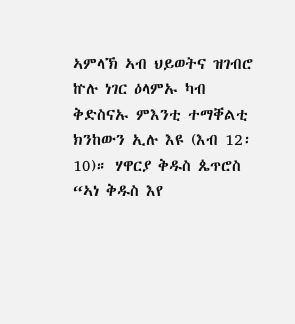ኣምላኽ ኣብ ህይወትና ዝገብሮ ኵሉ ነገር ዕላምኡ ካብ ቅድስናኡ ምእንቲ ተማቐልቲ ክንከውን ኢሉ እዩ (እብ 12፡10)። ሃዋርያ ቅዱስ ጴጥሮስ “ኣነ ቅዱስ እየ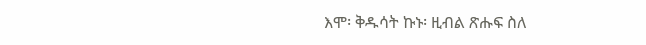እሞ፡ ቅዱሳት ኩኑ፡ ዚብል ጽሑፍ ስለ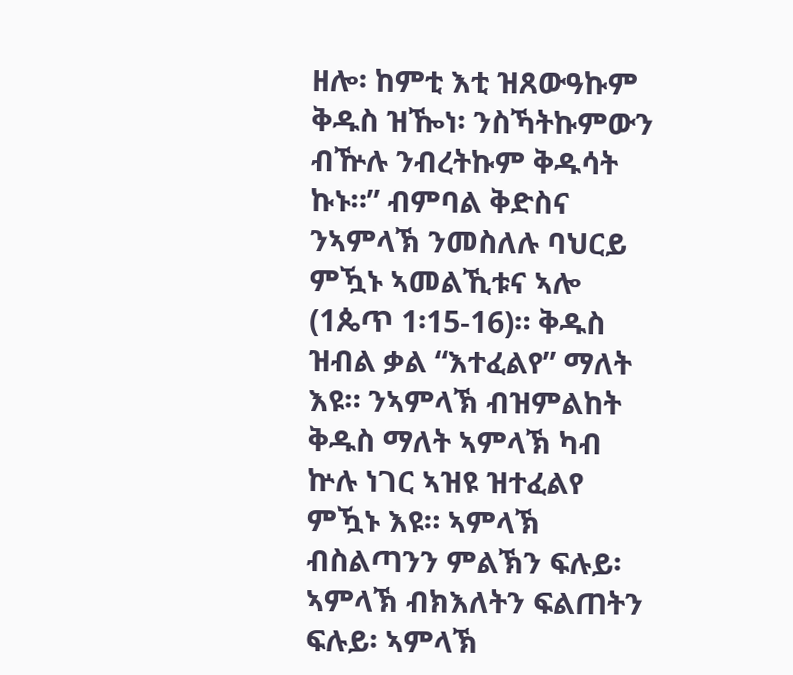ዘሎ፡ ከምቲ እቲ ዝጸውዓኩም ቅዱስ ዝዀነ፡ ንስኻትኩምውን ብዅሉ ንብረትኩም ቅዱሳት ኩኑ።” ብምባል ቅድስና ንኣምላኽ ንመስለሉ ባህርይ ምዃኑ ኣመልኺቱና ኣሎ (1ጴጥ 1፡15-16)። ቅዱስ ዝብል ቃል “እተፈልየ” ማለት እዩ። ንኣምላኽ ብዝምልከት ቅዱስ ማለት ኣምላኽ ካብ ኵሉ ነገር ኣዝዩ ዝተፈልየ ምዃኑ እዩ። ኣምላኽ ብስልጣንን ምልኽን ፍሉይ፡ ኣምላኽ ብክእለትን ፍልጠትን ፍሉይ፡ ኣምላኽ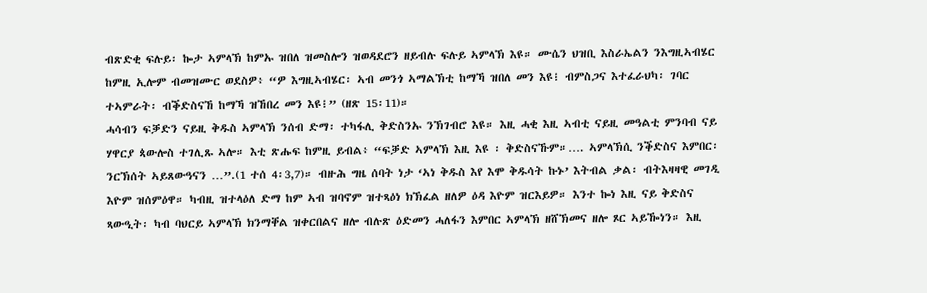ብጽድቂ ፍሉይ፡ ኰታ ኣምላኽ ከምኡ ዝበለ ዝመስሎን ዝወዳደሮን ዘይብሉ ፍሉይ ኣምላኽ እዩ። ሙሴን ህዝቢ እስራኤልን ንእግዚኣብሄር ከምዚ ኢሎም ብመዝሙር ወደስዎ፥ “ዎ እግዚኣብሄር፡ ኣብ መንጎ ኣማልኽቲ ከማኻ ዝበለ መን እዩ፧ ብምስጋና እተፈራህካ፡ ገባር ተኣምራት፡ ብቕድስናኸ ከማኻ ዝኸበረ መን እዩ፧” (ዘጽ 15፡11)።
ሓሳብን ፍቓድን ናይዚ ቅዱስ ኣምላኽ ንሰብ ድማ፡ ተካፋሊ ቅድስንኡ ንኽገብሮ እዩ። እዚ ሓቂ እዚ ኣብቲ ናይዚ መዓልቲ ምንባብ ናይ ሃዋርያ ጳውሎስ ተገሊጹ ኣሎ። እቲ ጽሑፍ ከምዚ ይብል፥ “ፍቓድ ኣምላኽ እዚ እዩ ፡ ቅድስናኹም።…. ኣምላኽሲ ንቕድስና እምበር፡ ንርኽሰት ኣይጸውዓናን …”.(1 ተሰ 4፡3,7)። ብዙሕ ግዜ ሰባት ነታ ‘ኣነ ቅዱስ እየ እሞ ቅዱሳት ኩኑ’ እትብል ቃል፡ ብትእዛዛዊ መገዲ እዮም ዝሰምዕዋ። ካብዚ ዝተላዕለ ድማ ከም ኣብ ዝባኖም ዝተጻዕነ ክኽፈል ዘለዎ ዕዳ እዮም ዝርእይዎ። እንተ ኰነ እዚ ናይ ቅድስና ጻውዒት፡ ካብ ባህርይ ኣምላኽ ክንማቐል ዝቀርበልና ዘሎ ብሉጽ ዕድመን ሓለፋን እምበር ኣምላኽ ዘሸኽመና ዘሎ ጾር ኣይዀነን። እዚ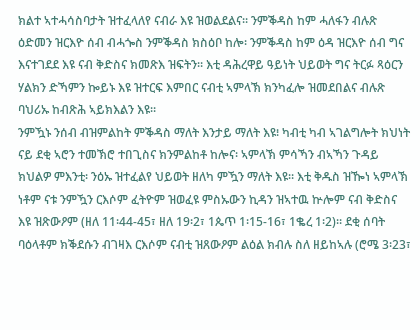ክልተ ኣተሓሳስባታት ዝተፈላለየ ናብራ እዩ ዝወልደልና። ንምቕዳስ ከም ሓለፋን ብሉጽ ዕድመን ዝርእዮ ሰብ ብሓጐስ ንምቕዳስ ክስዕቦ ከሎ፡ ንምቕዳስ ከም ዕዳ ዝርእዮ ሰብ ግና እናተገደደ እዩ ናብ ቅድስና ክመጽእ ዝፍትን። እቲ ዳሕረዋይ ዓይነት ህይወት ግና ትርፉ ጻዕርን ሃልክን ድኻምን ኰይኑ እዩ ዝተርፍ እምበር ናብቲ ኣምላኽ ክንካፈሎ ዝመደበልና ብሉጽ ባህሪኡ ከብጽሕ ኣይክእልን እዩ።
ንምዃኑ ንሰብ ብዝምልከት ምቕዳስ ማለት እንታይ ማለት እዩ፧ ካብቲ ካብ ኣገልግሎት ክህነት ናይ ደቂ ኣሮን ተመኽሮ ተበጊስና ክንምልከቶ ከሎና፡ ኣምላኽ ምሳኻን ብኣኻን ጉዳይ ክህልዎ ምእንቲ፡ ንዕኡ ዝተፈልየ ህይወት ዘለካ ምዃን ማለት እዩ። እቲ ቅዱስ ዝዀነ ኣምላኽ ነቶም ናቱ ንምዃን ርእሶም ፈትዮም ዝወፈዩ ምስኡውን ኪዳን ዝኣተዉ ኵሎም ናብ ቅድስና እዩ ዝጽውዖም (ዘለ 11፡44-45፣ ዘለ 19፡2፣ 1ጴጥ 1፡15-16፣ 1ቈረ 1፡2)። ደቂ ሰባት ባዕላቶም ክቕደሱን ብገዛእ ርእሶም ናብቲ ዝጸውዖም ልዕል ክብሉ ስለ ዘይከኣሉ (ሮሜ 3፡23፣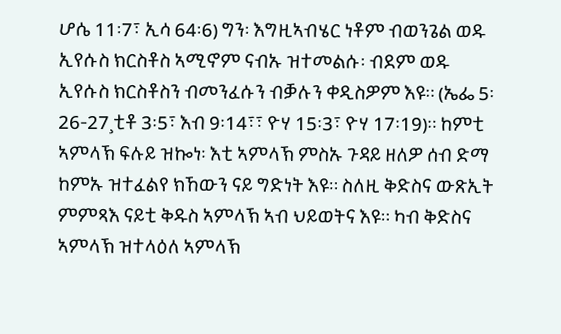ሆሴ 11፡7፣ ኢሳ 64፡6) ግን፡ እግዚኣብሄር ነቶም ብወንጌል ወዱ ኢየሱስ ክርስቶስ ኣሚኖም ናብኡ ዝተመልሱ፡ ብደም ወዱ ኢየሱስ ክርስቶስን ብመንፈሱን ብቓሉን ቀዲስዎም እዩ። (ኤፌ 5፡26-27¸ቲቶ 3፡5፣ እብ 9፡14፣፣ ዮሃ 15፡3፣ ዮሃ 17፡19)። ከምቲ ኣምላኽ ፍሉይ ዝኰነ፡ እቲ ኣምላኽ ምስኡ ጉዳይ ዘለዎ ሰብ ድማ ከምኡ ዝተፈልየ ክኸውን ናይ ግድነት እዩ። ስለዚ ቅድስና ውጽኢት ምምጻእ ናይቲ ቅዱስ ኣምላኽ ኣብ ህይወትና እዩ። ካብ ቅድስና ኣምላኽ ዝተላዕለ ኣምላኽ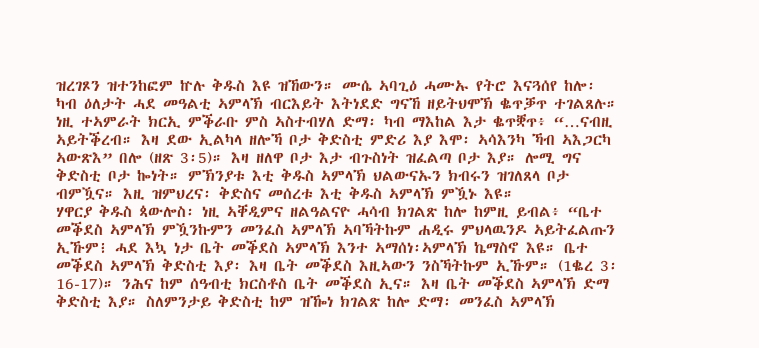ዝረገጾን ዝተንከፎም ኵሉ ቅዱስ እዩ ዝኸውን። ሙሴ ኣባጊዕ ሓሙኡ የትሮ እናጓሰየ ከሎ፡ ካብ ዕለታት ሓደ መዓልቲ ኣምላኽ ብርእይት እትነደድ ግናኸ ዘይትህሞኽ ቈጥቓጥ ተገልጸሉ። ነዚ ተኣምራት ክርኢ ምቕራቡ ምስ ኣስተብሃለ ድማ፡ ካብ ማእከል እታ ቈጥቛጥ፥ “…ናብዚ ኣይትቕረብ። እዛ ደው ኢልካላ ዘሎኻ ቦታ ቅድስቲ ምድሪ እያ እሞ፡ ኣሳእንካ ኻብ ኣእጋርካ ኣውጽእ” በሎ (ዘጽ 3፡5)። እዛ ዘለዋ ቦታ እታ ብጉስነት ዝፈልጣ ቦታ እያ። ሎሚ ግና ቅድስቲ ቦታ ኰነት። ምኽንያቱ እቲ ቅዱስ ኣምላኽ ህልውናኡን ክብሩን ዝገለጸላ ቦታ ብምዃና። እዚ ዝምህረና፡ ቅድስና መሰረቱ እቲ ቅዱስ ኣምላኽ ምዃኑ እዩ።
ሃዋርያ ቅዱስ ጳውሎስ፡ ነዚ ኣቐዲምና ዘልዓልናዮ ሓሳብ ክገልጽ ከሎ ከምዚ ይብል፥ “ቤተ መቕደስ ኣምላኽ ምዃንኩምን መንፈስ ኣምላኽ ኣባኻትኩም ሐዲሩ ምህላዉንዶ ኣይትፈልጡን ኢኹም፧ ሓደ እኳ ነታ ቤት መቕደስ ኣምላኽ እንተ ኣማሰነ፡ኣምላኽ ኬማስኖ እዩ። ቤተ መቕደስ ኣምላኽ ቅድስቲ እያ፡ እዛ ቤት መቕደስ እዚኣውን ንስኻትኩም ኢኹም። (1ቈረ 3፡16-17)። ንሕና ከም ሰዓብቲ ክርስቶስ ቤት መቕደስ ኢና። እዛ ቤት መቕደስ ኣምላኽ ድማ ቅድስቲ እያ። ስለምንታይ ቅድስቲ ከም ዝዀነ ክገልጽ ከሎ ድማ፡ መንፈስ ኣምላኽ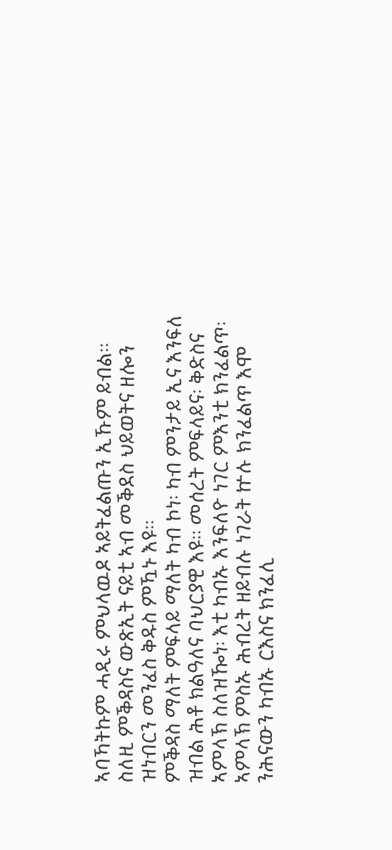ኣባኻትኩም ሓዲሩ ምህላዉዶ ኣይትፈልጡን ኢኹም ይብል። ስለዚ ምቕዳስና ውጽኢት ናይቲ ኣብ መቕደስ ህይወትና ዘሎን ዝነብርን መንፈስ ቅዱስ ምዃኑ እዩ።
ምቕዳስ ማለት ምፍላይ ማለት ካብ ኮነ፡ ካብ ምንታይ ኢና እንፍለ ዝብል ሕቶ ክልዓለና ባህርያዊ እዩ። መሰረት ምፍላይና፡ ቅድስና ኣምላኽ ስለዝዀነ፡ እቲ ካብኡ እንፍለዮ ነገር ምእንቲ ክንፈልጥ፡ ኣምላኽ ምስኡ ሕብረት ዘይብሉ ነገራት ኵሉ ክንፈልጥ እሞ ንሕናውን ካብኡ ርእስና ክንፈሊ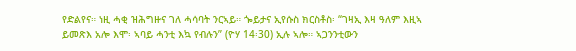የድልየና። ነዚ ሓቂ ዝሕግዙና ገለ ሓሳባት ንርኣይ። ጐይታና ኢየሱስ ክርስቶስ፡ “ገዛኢ እዛ ዓለም እዚኣ ይመጽእ አሎ እሞ፡ ኣባይ ሓንቲ እኳ የብሉን” (ዮሃ 14፡30) ኢሉ ኣሎ። ኣጋንንቲውን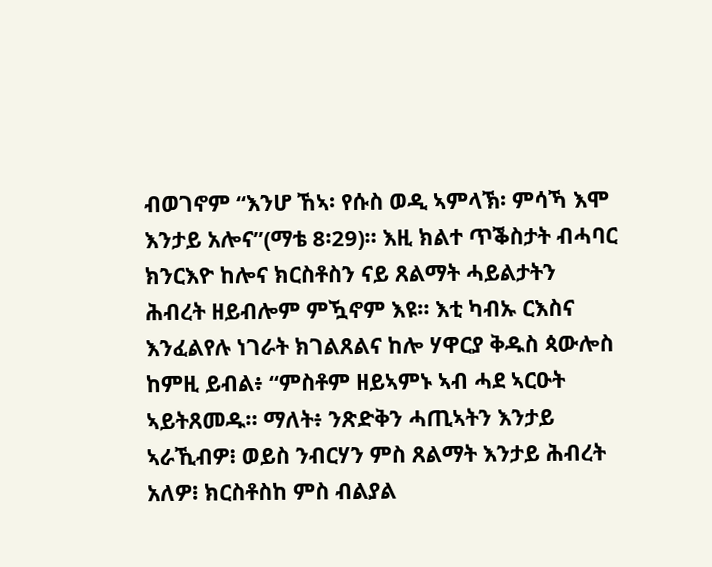ብወገኖም “እንሆ ኸኣ፡ የሱስ ወዲ ኣምላኽ፡ ምሳኻ እሞ እንታይ አሎና”(ማቴ 8፡29)። እዚ ክልተ ጥቕስታት ብሓባር ክንርእዮ ከሎና ክርስቶስን ናይ ጸልማት ሓይልታትን ሕብረት ዘይብሎም ምዃኖም እዩ። እቲ ካብኡ ርእስና እንፈልየሉ ነገራት ክገልጸልና ከሎ ሃዋርያ ቅዱስ ጳውሎስ ከምዚ ይብል፥ “ምስቶም ዘይኣምኑ ኣብ ሓደ ኣርዑት ኣይትጸመዱ። ማለት፥ ንጽድቅን ሓጢኣትን እንታይ ኣራኺብዎ፧ ወይስ ንብርሃን ምስ ጸልማት እንታይ ሕብረት አለዎ፧ ክርስቶስከ ምስ ብልያል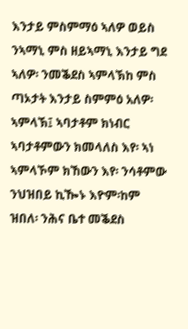እንታይ ምስምማዕ ኣለዎ ወይስ ንኣማኒ ምስ ዘይኣማኒ እንታይ ግደ ኣለዎ፡ ንመቕደስ ኣምላኽከ ምስ ጣኦታት እንታይ ስምምዕ አለዎ፡ኣምላኽ፤ ኣባታቶም ክነብር ኣባታቶምውን ክመላለስ እየ፡ ኣነ ኣምላኾም ክኸውን እየ፡ ንሳቶምው ንህዝበይ ኪዀኑ እዮም፡ከም ዝበለ፡ ንሕና ቤተ መቕደስ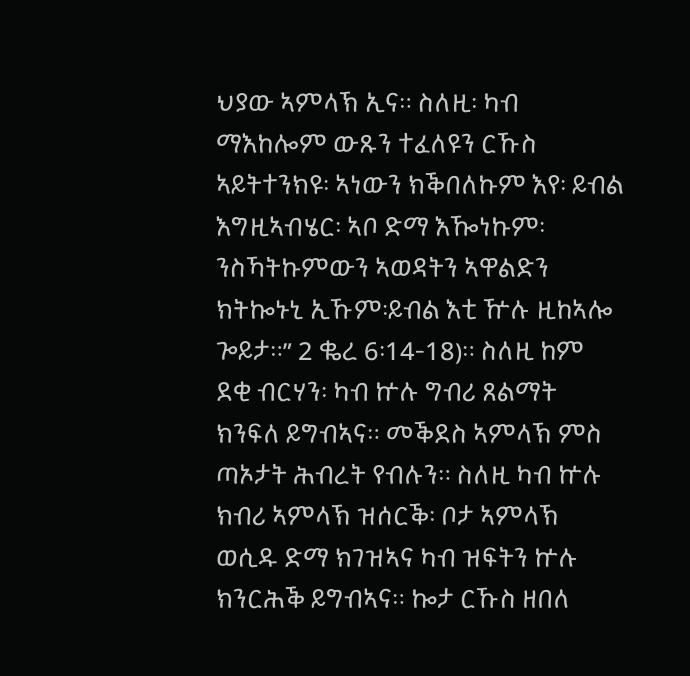ህያው ኣምላኽ ኢና። ስለዚ፡ ካብ ማእከሎም ውጹን ተፈለዩን ርኹስ ኣይትተንክዩ፡ ኣነውን ክቕበለኩም እየ፡ ይብል እግዚኣብሄር፡ ኣቦ ድማ እዀነኩም፡ ንስኻትኩምውን ኣወዳትን ኣዋልድን ክትኰኑኒ ኢኹም፡ይብል እቲ ዅሉ ዚከኣሎ ጐይታ።” 2 ቈረ 6፡14-18)። ስለዚ ከም ደቂ ብርሃን፡ ካብ ኵሉ ግብሪ ጸልማት ክንፍለ ይግብኣና። መቕደስ ኣምላኽ ምስ ጣኦታት ሕብረት የብሉን። ስለዚ ካብ ኵሉ ክብሪ ኣምላኽ ዝሰርቕ፡ ቦታ ኣምላኽ ወሲዱ ድማ ክገዝኣና ካብ ዝፍትን ኵሉ ክንርሕቕ ይግብኣና። ኰታ ርኹስ ዘበለ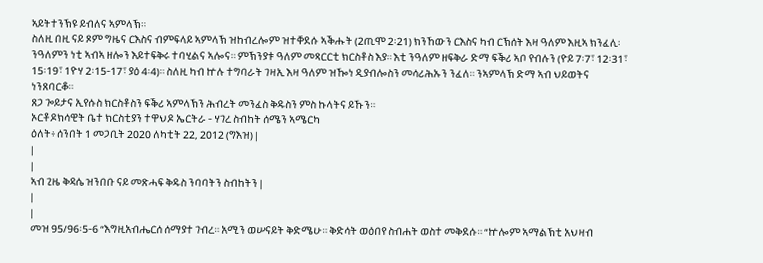ኣይትተንኽዩ ይብለና ኣምላኽ።
ስለዚ በዚ ናይ ጾም ግዜና ርእስና ብምፍላይ ኣምላኽ ዝከብረሎም ዝተቐደሱ ኣቕሑት (2ጢሞ 2፡21) ክንኸውን ርእስና ካብ ርኽሰት እዛ ዓለም እዚኣ ክንፈሊ፡ ንዓለምን ነቲ ኣብኣ ዘሎን እይተፍቅሩ ተባሂልና ኣሎና። ምኽንያቱ ዓለም መጻርርቲ ክርስቶስ እያ። እቲ ንዓለም ዘፍቅራ ድማ ፍቕሪ ኣቦ የብሉን (ዮይ 7፡7፣ 12፡31፣ 15፡19፣ 1ዮሃ 2፡15-17፣ ያዕ 4፡4)። ስለዚ ካብ ኵሉ ተግባራት ገዛኢ እዛ ዓለም ዝዀነ ዲያብሎስን መሳሪሕኡን ንፈለ። ንኣምላኽ ድማ ኣብ ህይወትና ነንጸባርቆ።
ጸጋ ጐይታና ኢየሱስ ክርስቶስን ፍቕሪ ኣምላኽን ሕብረት መንፈስ ቅዱስን ምስ ኩላትና ይኹን።
ኦርቶዶክሳዊት ቤተ ክርስቲያን ተዋህዶ ኤርትራ - ሃገረ ስብከት ሰሜን ኣሜርካ
ዕለት፥ ሰንበት 1 መጋቢት 2020 ለካቲት 22, 2012 (ግእዝ) |
|
|
ኣብ ጊዜ ቅዳሴ ዝንበቡ ናይ መጽሓፍ ቅዱስ ንባባትን ስብከትን |
|
|
መዝ 95/96፡5-6 “እግዚአብሔርሰ ሰማያተ ገብረ። አሚን ወሠናይት ቅድሜሁ። ቅድሳት ወዕበየ ስብሐት ወስተ መቅደሱ። “ኵሎም ኣማልኽቲ አህዛብ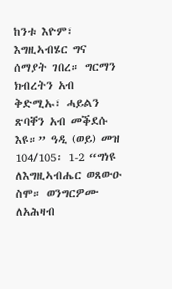ከንቱ እዮም፣ እግዚኣብሄር ግና ሰማያት ገበረ። ግርማን ክብረትን አብ ቅድሚኡ፣ ሓይልን ጽባቐን አብ መቕደሱ እዩ።” ዓዲ (ወይ) መዝ 104/105፡ 1-2 “ግነዩ ለእግዚኣብሔር ወጸውዑ ስሞ። ወንግርዎሙ ለአሕዛብ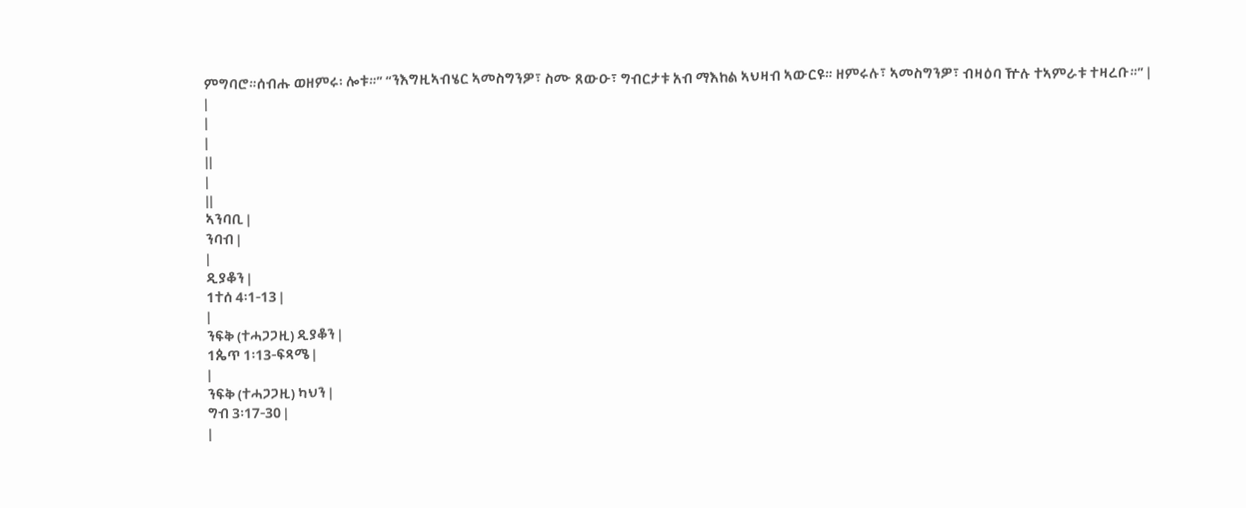ምግባሮ።ሰብሑ ወዘምሩ፡ ሎቱ።” “ንእግዚኣብሄር ኣመስግንዎ፣ ስሙ ጸውዑ፣ ግብርታቱ አብ ማእከል ኣህዛብ ኣውርዩ። ዘምሩሉ፣ ኣመስግንዎ፣ ብዛዕባ ዅሉ ተኣምራቱ ተዛረቡ።” |
|
|
|
||
|
||
ኣንባቢ |
ንባብ |
|
ዲያቆን |
1ተሰ 4፡1-13 |
|
ንፍቅ (ተሓጋጋዚ) ዲያቆን |
1ጴጥ 1፡13-ፍጻሜ |
|
ንፍቅ (ተሓጋጋዚ) ካህን |
ግብ 3፡17-30 |
|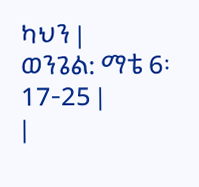ካህን |
ወንጌል: ማቴ 6፡17-25 |
|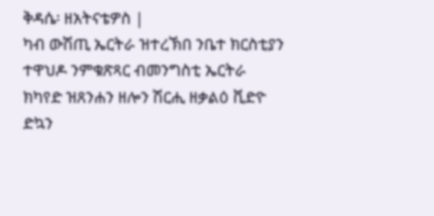ቅዳሴ፡ ዘአትናቴዎስ |
ካብ ውሽጢ ኤርትራ ዝተረኽበ ንቤተ ክርስቲያን ተዋህዶ ንምቁጽጻር ብመንግስቲ ኤርትራ ክካየድ ዝጸንሐን ዘሎን ሽርሒ ዘቃልዕ ቪድዮ
ድኳን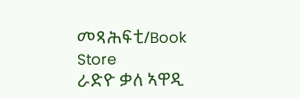መጻሕፍቲ/Book Store
ራድዮ ቃለ ኣዋዲ